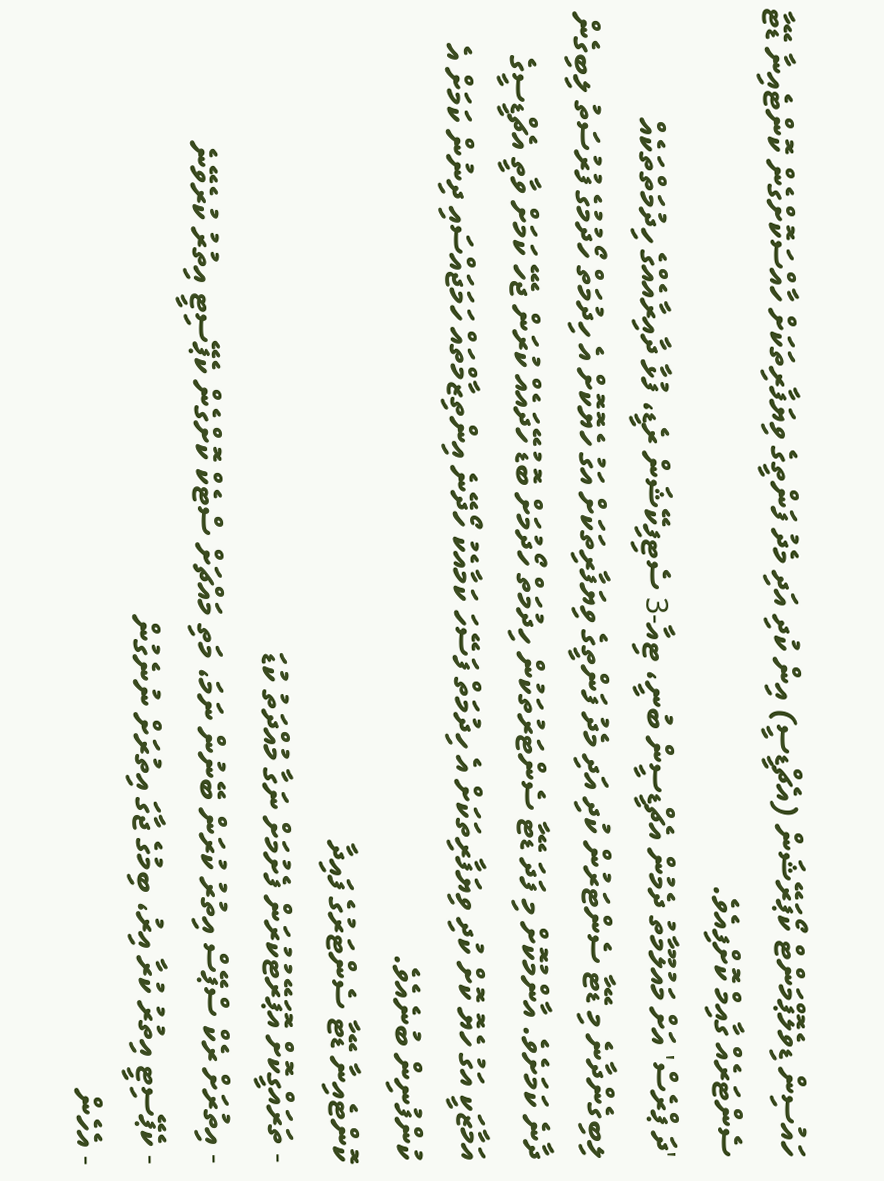ހައުސިން ޑިވެލޮޕްމަންޓް ކޯޕަރޭޝަން (އެޗްޑީސީ) އިން ކުދި އަދި މެދު ފަންތީގެ ވިޔަފާރިތަކަށް ހާއްސަކޮށްގެން ކޮންޓެއިނާ ޑޭޓާ ސެންޓަރެއް ގާއިމް ކޮށްފިއެވެ.
'ދަ ޕްރެސް' އަށް މައުލޫމާތު ދެމުން އެޗްޑީސީން ބުނީ، ޓިއާ-3 ސެޓިފިކޭޝަން ރެޑީ، ފުޅާ ދާއިރާއެއްގެ ހިދުމަތްތަކެއް ލިބިގެންދާނެ މި ޑޭޓާ ސެންޓަރުން ކުދި އަދި މެދު ފަންތީގެ ވިޔަފާރިތަކަށް އަގު ހެޔޮކޮށް އެ ހިދުމަތް ހޯދުމުގެ ފުރުސަތު ލިބިގެން ދާނެ ކަމަށެވެ. އާންމުކޮށް މި ފަދަ ޑޭޓާ ސެންޓަރުތަކުން ހިދުމަތް ހޯދުމަށް ބޮޑު ހޭދައެއް ކުރަން ޖެހޭ ކަމަށް ވާތީ އެޗްޑީސީގެ އަމާޒަކީ އަގު ހެޔޮ ކޮށް ކުދި ވިޔަފާރިތަކަށް އެ ހިދުމަތް ފަސޭހަ ކަމާއެކު ހޯދޭނެ އިންތިޒާމްތައް ހަމަޖައްސައި ދިނުން ކަމަށް އެ ކުންފުނިން ބުނެއެވެ.
ކޮންޓެއިނާ ޑޭޓާ ސެންޓަރުގެ ފައިދާ
- ތަރައްގީކޮށް އޮޕަރޭޓުކުރަން ފެށުމަށް ނަގާ މުއްދަތު ކުޑަ
- އިތުރަށް ރެކް ސްޕޭސް އިތުރު ކުރަން ބޭނުން ނަމަ، މަތި މައްޗަށް ސްޓެކް ކޮށްގެން ކެޕޭސިޓީ އިތުރު ކުރެވޭނެ
- ކެޕޭސިޓީ އިތުރު ކުރާ އިރު، ބިމުގެ ޖާގަ އިތުރަށް ނުނެގުން
- އެހެން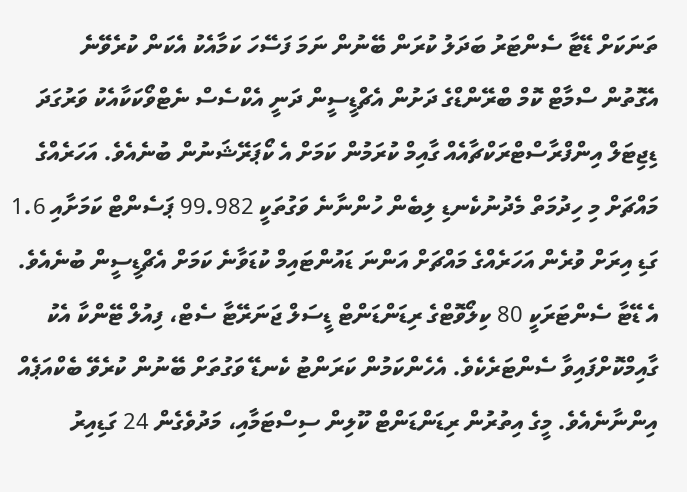ތަނަކަށް ޑޭޓާ ސެންޓަރު ބަދަލު ކުރަން ބޭނުން ނަމަ ފަސޭހަ ކަމާއެކު އެކަން ކުރެވޭނެ
އެގޮތުން ސްމާޓް ކޮމް ބްރޭންޑްގެ ދަށުން އެޗްޑީސީން ދަނީ އެކްސެސް ނެޓްވޯކަކާއެކު ވަރުގަދަ ޑިޖިޓަލް އިންފްރާސްޓްރަކްޗާއެއް ގާއިމް ކުރަމުން ކަމަށް އެ ކޯޕަރޭޝަނުން ބުނެއެވެ. އަހަރެއްގެ މައްޗަށް މި ހިދުމަތް މެދުނުކެނޑި ލިބެން ހުންނާނެ ވަގުތަކީ 99.982 ޕަސެންޓް ކަމަށާއި 1.6 ގަޑި އިރަށް ވުރެން އަހަރެއްގެ މައްޗަށް އަންނަ ޑައުންޓައިމް ކުޑަވާނެ ކަމަށް އެޗްޑީސީން ބުނެއެވެ.
އެ ޑޭޓާ ސެންޓަރަކީ 80 ކިލޯވޮޓްގެ ރިޑަންޑަންޓް ޑީސަލް ޖަނަރޭޓާ ސެޓް، ފިއުލް ޓޭންކާ އެކު ގާއިމްކޮށްފައިވާ ސެންޓަރެކެވެ. އެހެންކަމުން ކަރަންޓު ކެނޑޭ ވަގުތަށް ބޭނުން ކުރެވޭ ބެކްއަޕެއް އިންނާނެއެވެ. މީގެ އިތުރުން ރިޑަންޑަންޓް ކޫލިން ސިސްޓަމާއި، މަދުވެގެން 24 ގަޑިއިރު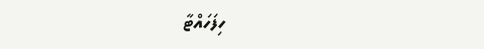ހިފަހައްޓާ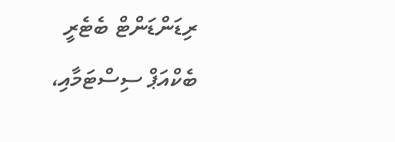ރިޑަންޑަންޓް ބެޓެރީ ބެކްއަޕް ސިސްޓަމާއި،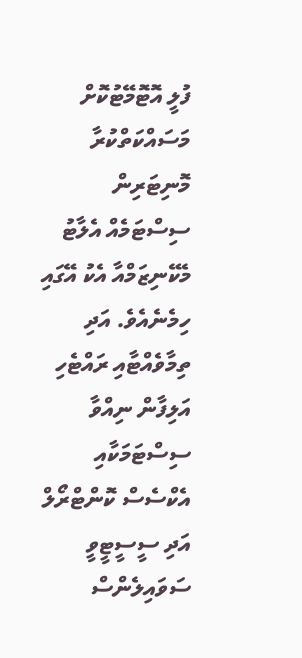ފުލީ އޮޓޮމޭޓުކޮށް މަސައްކަތްކުރާ މޮނިޓަރިން ސިސްޓަމެއް އެލާޓު މެކޭނިޒަމްއާ އެކު އޭގައި ހިމެނެއެވެ. އަދި ތިމާވެއްޓާއި ރައްޓެހި އަލިފާން ނިއްވާ ސިސްޓަމަކާއި އެކްސެސް ކޮންޓްރޯލް އަދި ސީސީޓީވީ ސަވައިލެންސް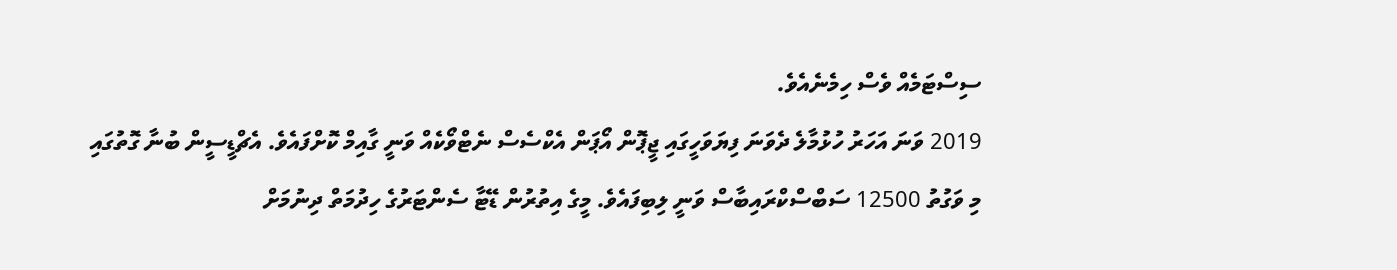ސިސްޓަމެއް ވެސް ހިމެނެއެވެ.
2019 ވަނަ އަހަރު ހުޅުމާލެ ދެވަނަ ފިޔަވަހީގައި ޖީޕޮން އޯޕަން އެކްސެސް ނެޓްވޯކެއް ވަނީ ގާއިމް ކޮށްފައެވެ. އެޗްޑީސީން ބުނާ ގޮތުގައި މި ވަގުތު 12500 ސަބްސްކްރައިބާސް ވަނީ ލިބިފައެވެ. މީގެ އިތުރުން ޑޭޓާ ސެންޓަރުގެ ހިދުމަތް ދިނުމަށް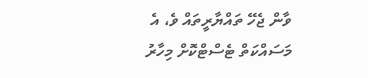ވާން ޖެހޭ ތައްޔާރީތައް ވެ، އެ މަސައްކަތް ޓެސްޓްކޮށް މިހާރު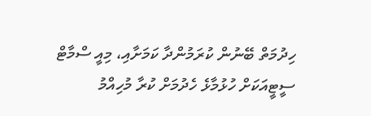ހިދުމަތް ބޭނުން ކުރަމުންދާ ކަމަށާއި، މިއީ ސްމާޓް ސީޓީއަކަށް ހުޅުމާޅެ ހެދުމަށް ކުރާ މުހިއްމު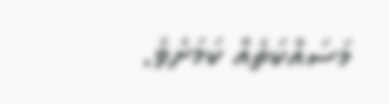މަސައްކަތެއް ކަމަށެވެ.